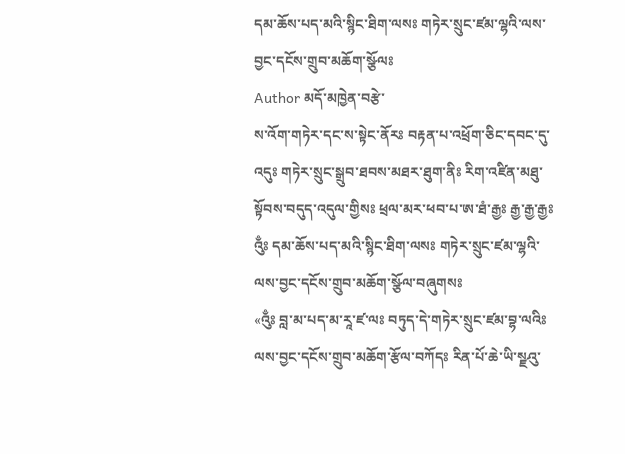དམ་ཆོས་པད་མའི་སྙིང་ཐིག་ལསཿ གཏེར་སྲུང་ཛམ་ལྷའི་ལས་བྱང་དངོས་གྲུབ་མཆོག་སྩོལཿ
Author མདོ་མཁྱེན་བརྩེ་
ས་འོག་གཏེར་དང་ས་སྟེང་ནོརཿ བརྟན་པ་འཕྲོག་ཅིང་དབང་དུ་འདུཿ གཏེར་སྲུང་སྒྲུབ་ཐབས་མཐར་ཐུག་ནིཿ རིག་འཛིན་མཐུ་སྟོབས་བདུད་འདུལ་གྱིསཿ ཕྲལ་མར་ཕབ་པ་ཨ་ཐཾ་རྒྱཿ རྒྱ་རྒྱ་རྒྱཿ
འུྃཿ དམ་ཆོས་པད་མའི་སྙིང་ཐིག་ལསཿ གཏེར་སྲུང་ཛམ་ལྷའི་ལས་བྱང་དངོས་གྲུབ་མཆོག་སྩོལ་བཞུགསཿ
«འུྃཿ བླ་མ་པད་མ་རཱ་ཛ་ལཿ བཏུད་དེ་གཏེར་སྲུང་ཛམ་བྷ་ལའིཿ ལས་བྱང་དངོས་གྲུབ་མཆོག་རྩོལ་བཀོདཿ རིན་པོ་ཆེ་ཡི་སྫའུ་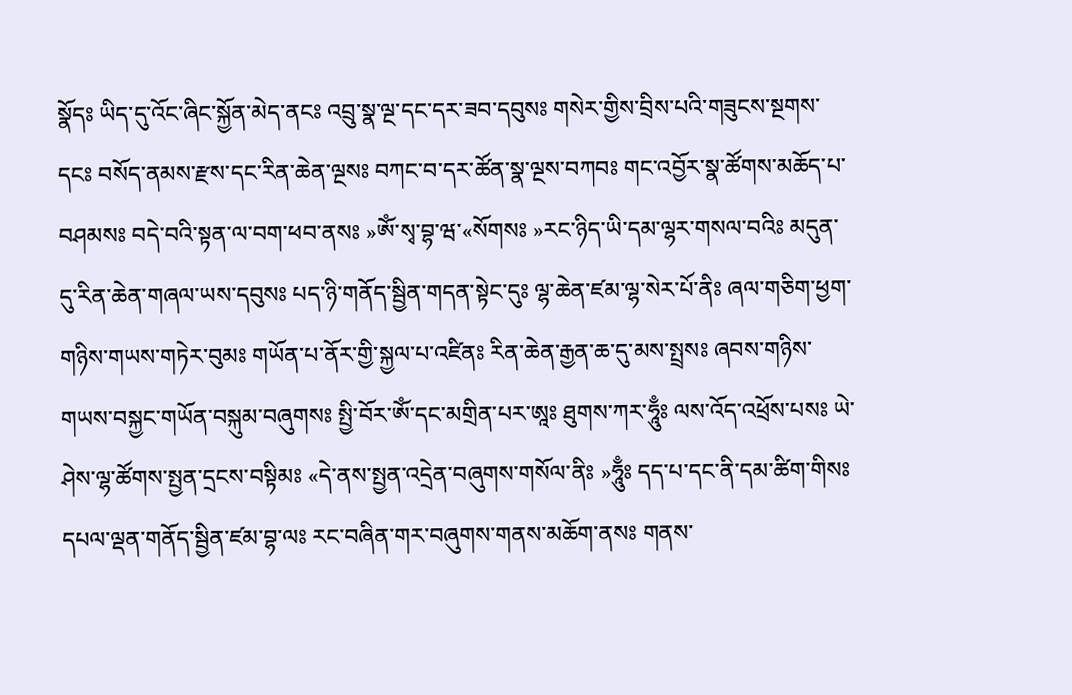སྣོདཿ ཡིད་དུ་འོང་ཞིང་སྐྱོན་མེད་ནངཿ འབྲུ་སྣ་ལྔ་དང་དར་ཟབ་དབུསཿ གསེར་གྱིས་བྲིས་པའི་གཟུངས་སྔགས་དངཿ བསོད་ནམས་རྫས་དང་རིན་ཆེན་ལྔསཿ བཀང་བ་དར་ཚོན་སྣ་ལྔས་བཀབཿ གང་འབྱོར་སྣ་ཚོགས་མཆོད་པ་བཤམསཿ བདེ་བའི་སྟན་ལ་བག་ཕབ་ནསཿ »ཨོཾ་སྭ་བྷ་ཝ་«སོགསཿ »རང་ཉིད་ཡི་དམ་ལྷར་གསལ་བའིཿ མདུན་དུ་རིན་ཆེན་གཞལ་ཡས་དབུསཿ པད་ཉི་གནོད་སྦྱིན་གདན་སྟེང་དུཿ ལྷ་ཆེན་ཛམ་ལྷ་སེར་པོ་ནིཿ ཞལ་གཅིག་ཕྱག་གཉིས་གཡས་གཏེར་བུམཿ གཡོན་པ་ནོར་གྱི་སྐྱལ་པ་འཛིནཿ རིན་ཆེན་རྒྱན་ཆ་དུ་མས་སྤྲསཿ ཞབས་གཉིས་གཡས་བསྐྱང་གཡོན་བསྐུམ་བཞུགསཿ སྤྱི་བོར་ཨོཾ་དང་མགྲིན་པར་ཨཱཿ ཐུགས་ཀར་ཧཱུྃཿ ལས་འོད་འཕྲོས་པསཿ ཡེ་ཤེས་ལྷ་ཚོགས་སྤྱན་དྲངས་བསྟིམཿ «དེ་ནས་སྤྱན་འདྲེན་བཞུགས་གསོལ་ནིཿ »ཧཱུྃཿ དད་པ་དང་ནི་དམ་ཚིག་གིསཿ དཔལ་ལྡན་གནོད་སྦྱིན་ཛམ་བྷ་ལཿ རང་བཞིན་གར་བཞུགས་གནས་མཆོག་ནསཿ གནས་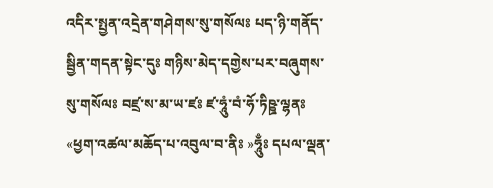འདིར་སྤྱན་འདྲེན་གཤེགས་སུ་གསོལཿ པད་ཉི་གནོད་སྦྱིན་གདན་སྟེང་དུཿ གཉིས་མེད་དགྱེས་པར་བཞུགས་སུ་གསོལཿ བཛྲ་ས་མ་ཡ་ཛཿ ཛ་ཧཱུཾ་བཾ་ཧོ་ཏིཥྛ་ལྷནཿ «ཕྱག་འཚལ་མཆོད་པ་འབུལ་བ་ནིཿ »ཧཱུྃཿ དཔལ་ལྡན་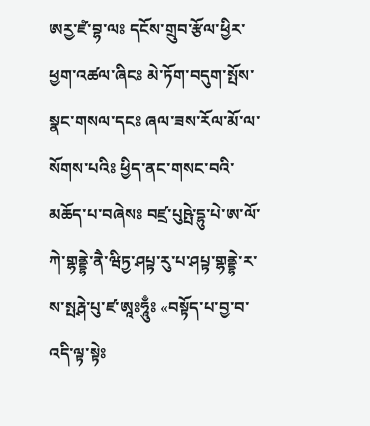ཨརྱ་ཛཾ་བྷ་ལཿ དངོས་གྲུབ་རྩོལ་ཕྱིར་ཕྱག་འཚལ་ཞིངཿ མེ་ཏོག་བདུག་སྤོས་སྣང་གསལ་དངཿ ཞལ་ཟས་རོལ་མོ་ལ་སོགས་པའིཿ ཕྱིད་ནང་གསང་བའི་མཆོད་པ་བཞེསཿ བཛྲ་པུཥྤེ་དྷུ་པེ་ཨ་ལོ་ཀེ་གྷནྡྷེ་ནཻ་ཝིཏྱ་ཤཔྟ་རུ་པ་ཤཔྟ་གྷནྡྷེ་ར་ས་སྤརྴེ་པུ་ཛ་ཨཱཿཧཱུྃཿ «བསྟོད་པ་བྱ་བ་འདི་ལྟ་སྟེཿ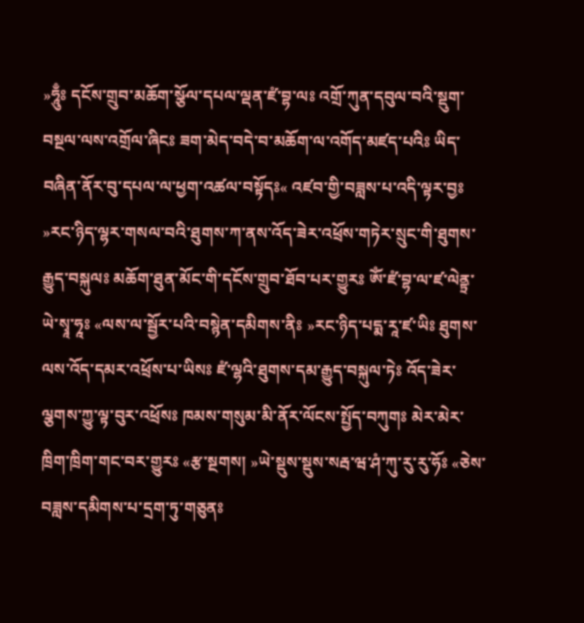»ཧཱུྃཿ དངོས་གྲུབ་མཆོག་སྩོལ་དཔལ་ལྡན་ཛཾ་བྷ་ལཿ འགྲོ་ཀུན་དབུལ་བའི་སྡུག་བསྔལ་ལས་འགྲོལ་ཞིངཿ ཟག་མེད་བདེ་བ་མཆོག་ལ་འགོད་མཛད་པའིཿ ཡིད་བཞིན་ནོར་བུ་དཔལ་ལ་ཕྱག་འཚལ་བསྟོདཿ« འཛབ་གྱི་བཟླས་པ་འདི་ལྟར་བྱཿ »རང་ཉིད་ལྷར་གསལ་བའི་ཐུགས་ཀ་ནས་འོད་ཟེར་འཕྲོས་གཏེར་སྲུང་གི་ཐུགས་རྒྱུད་བསྐུལཿ མཆོག་ཐུན་མོང་གི་དངོས་གྲུབ་ཐོབ་པར་གྱུརཿ ཨོཾ་ཛཾ་བྷ་ལ་ཛ་ལེནྟྲ་ཡེ་སྭཱ་ཧཱཿ «ལས་ལ་སྦྱོར་པའི་བསྙེན་དམིགས་ནིཿ »རང་ཉིད་པདྨ་རཱ་ཛ་ཡིཿ ཐུགས་ལས་འོད་དམར་འཕྲོས་པ་ཡིསཿ ཛཾ་ལྷའི་ཐུགས་དམ་རྒྱུད་བསྐུལ་ཏེཿ འོད་ཟེར་ལྕགས་ཀྱུ་ལྟ་བུར་འཕྲོསཿ ཁམས་གསུམ་མི་ནོར་ལོངས་སྤྱོད་བཀུགཿ མེར་མེར་ཁྲིག་ཁྲིག་གང་བར་གྱུརཿ «རྩ་སྔགས། »ཡེ་སྡུས་སྡུས་སརྦ་ཝ་ཤཾ་ཀུ་རུ་རུ་ཧོཿ «ཅེས་བཟླས་དམིགས་པ་དྲག་ཏུ་གཅུནཿ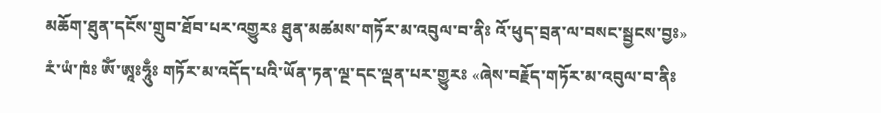མཆོག་ཐུན་དངོས་གྲུབ་ཐོབ་པར་འགྱུརཿ ཐུན་མཚམས་གཏོར་མ་འབུལ་བ་ནིཿ འོ་ཕུད་བྲན་ལ་བསང་སྦྱངས་བྱཿ» རཾ་ཡཾ་ཁཾཿ ཨོཾ་ཨཱཿཧཱུྃཿ གཏོར་མ་འདོད་པའི་ཡོན་ཏན་ལྔ་དང་ལྡན་པར་གྱུརཿ «ཞེས་བརྗོད་གཏོར་མ་འབུལ་བ་ནིཿ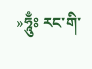»ཧཱུྃཿ རང་གི་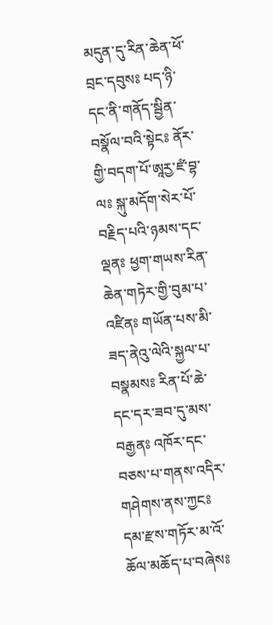མདུན་དུ་རིན་ཆེན་ཕོ་བྲང་དབུསཿ པད་ཉི་དང་ནི་གནོད་སྦྱིན་བསྣོལ་བའི་སྟེངཿ ནོར་གྱི་བདག་པོ་ཨཱརྱ་ཛཾ་བྷ་ལཿ སྐུ་མདོག་སེར་པོ་བརྗིད་པའི་ཉམས་དང་ལྡནཿ ཕྱག་གཡས་རིན་ཆེན་གཏེར་གྱི་བུམ་པ་འཛིནཿ གཡོན་པས་མི་ཟད་ནེའུ་ལེའི་སྐྱལ་པ་བསྣམསཿ རིན་པོ་ཆེ་དང་དར་ཟབ་དུ་མས་བརྒྱནཿ འཁོར་དང་བཅས་པ་གནས་འདིར་གཤེགས་ནས་ཀྱངཿ དམ་རྫས་གཏོར་མ་འོ་ཆོལ་མཆོད་པ་བཞེསཿ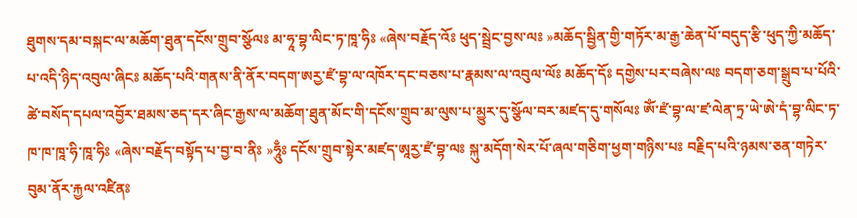ཐུགས་དམ་བསྐང་ལ་མཆོག་ཐུན་དངོས་གྲུབ་སྩོལཿ མ་ཧཱ་བྷ་ལིང་ཏ་ཁཱ་ཧིཿ «ཞེས་བརྗོད་འོཿ ཕུད་སྦྲེང་བྱས་ལཿ »མཆོད་སྦྱིན་གྱི་གཏོར་མ་རྒྱ་ཆེན་པོ་བདུད་རྩི་ཕུད་ཀྱི་མཆོད་པ་འདི་ཉིད་འབུལ་ཞིངཿ མཆོད་པའི་གནས་ནི་ནོར་བདག་ཨརྱ་ཛཾ་བྷ་ལ་འཁོར་དང་བཅས་པ་རྣམས་ལ་འབུལ་ལོཿ མཆོད་དོཿ དགྱེས་པར་བཞེས་ལཿ བདག་ཅག་སྒྲུབ་པ་པོའི་ཚེ་བསོད་དཔལ་འབྱོར་ཐམས་ཅད་དར་ཞིང་རྒྱས་ལ་མཆོག་ཐུན་མོང་གི་དངོས་གྲུབ་མ་ལུས་པ་མྱུར་དུ་སྩོལ་བར་མཛད་དུ་གསོལཿ ཨོཾ་ཛཾ་བྷ་ལ་ཛ་ལེན་ཏྲ་ཡེ་ཨེ་དཾ་བྷ་ལིང་ཏ་ཁ་ཁ་ཁཱ་ཧི་ཁཱ་ཧིཿ «ཞེས་བརྗོད་བསྟོད་པ་བྱ་བ་ནིཿ »ཧཱུྃཿ དངོས་གྲུབ་སྟེར་མཛད་ཨཱརྱ་ཛཾ་བྷ་ལཿ སྐུ་མདོག་སེར་པོ་ཞལ་གཅིག་ཕྱག་གཉིས་པཿ བརྗིད་པའི་ཉམས་ཅན་གཏེར་བུམ་ནོར་རྐྱལ་འཛིནཿ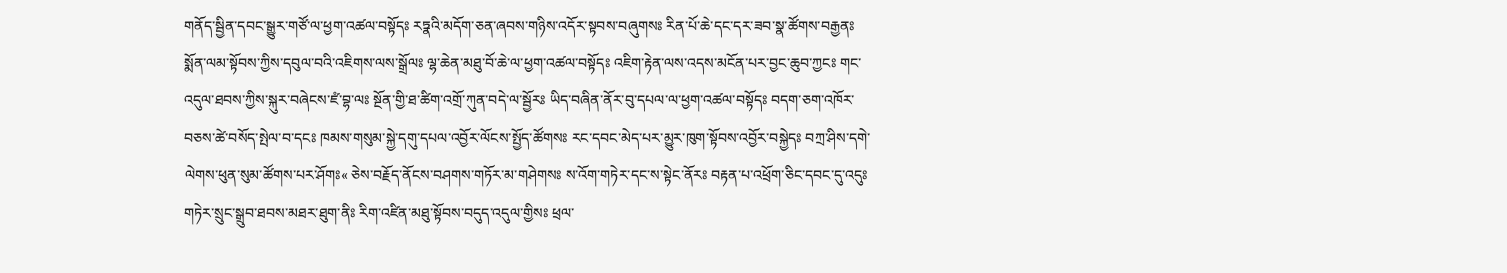གནོད་སྦྱིན་དབང་སྒྱུར་གཙོ་ལ་ཕྱག་འཚལ་བསྟོདཿ རཏྣའི་མདོག་ཅན་ཞབས་གཉིས་འདོར་སྟབས་བཞུགསཿ རིན་པོ་ཆེ་དང་དར་ཟབ་སྣ་ཚོགས་བརྒྱནཿ སྨོན་ལམ་སྟོབས་ཀྱིས་དབུལ་བའི་འཇིགས་ལས་སྒྲོལཿ ལྷ་ཆེན་མཐུ་བོ་ཆེ་ལ་ཕྱག་འཚལ་བསྟོདཿ འཇིག་རྟེན་ལས་འདས་མངོན་པར་བྱང་ཆུབ་ཀྱངཿ གང་འདུལ་ཐབས་ཀྱིས་སྐུར་བཞེངས་ཛཾ་བྷ་ལཿ སྔོན་གྱི་ཐ་ཚིག་འགྲོ་ཀུན་བདེ་ལ་སྦྱོརཿ ཡིད་བཞིན་ནོར་བུ་དཔལ་ལ་ཕྱག་འཚལ་བསྟོདཿ བདག་ཅག་འཁོར་བཅས་ཚེ་བསོད་སྤེལ་བ་དངཿ ཁམས་གསུམ་སྐྱེ་དགུ་དཔལ་འབྱོར་ལོངས་སྤྱོད་ཚོགསཿ རང་དབང་མེད་པར་མྱུར་ཁུག་སྟོབས་འབྱོར་བསྐྱེདཿ བཀྲ་ཤིས་དགེ་ལེགས་ཕུན་སུམ་ཚོགས་པར་ཤོགཿ« ཅེས་བརྗོད་ནོངས་བཤགས་གཏོར་མ་གཤེགསཿ ས་འོག་གཏེར་དང་ས་སྟེང་ནོརཿ བརྟན་པ་འཕྲོག་ཅིང་དབང་དུ་འདུཿ གཏེར་སྲུང་སྒྲུབ་ཐབས་མཐར་ཐུག་ནིཿ རིག་འཛིན་མཐུ་སྟོབས་བདུད་འདུལ་གྱིསཿ ཕྲལ་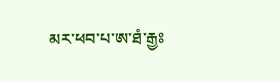མར་ཕབ་པ་ཨ་ཐཾ་རྒྱཿ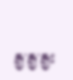རྒྱ་རྒྱ་རྒྱཿ